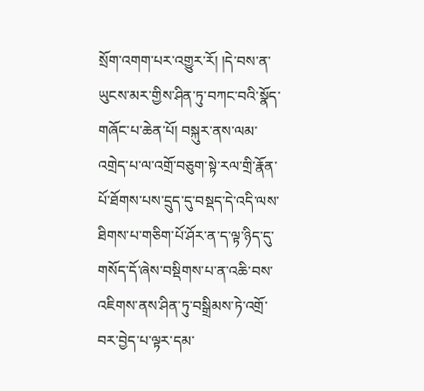སྲོག་འགག་པར་འགྱུར་རོ། །དེ་བས་ན་ཡུངས་མར་གྱིས་ཤིན་ཏུ་བཀང་བའི་སྣོད་གཞོང་པ་ཆེན་པོ། བསྐུར་ནས་ལམ་འགྲེད་པ་ལ་འགྲོ་བཅུག་སྟེ་རལ་གྲི་རྣོན་པོ་ཐོགས་པས་དྲུད་དུ་བསྡད་དེ་འདི་ལས་ཐིགས་པ་གཅིག་པོ་ཤོར་ན་ད་ལྟ་ཉིད་དུ་གསོད་དོ་ཞེས་བསྡིགས་པ་ན་འཆི་བས་འཇིགས་ནས་ཤིན་ཏུ་བསྒྲིམས་ཏེ་འགྲོ་བར་བྱེད་པ་ལྟར་དམ་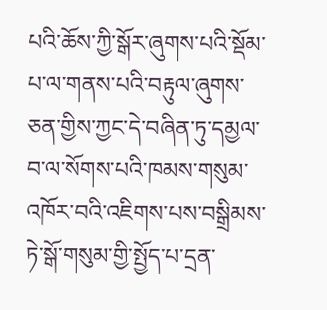པའི་ཆོས་ཀྱི་སྒོར་ཞུགས་པའི་སྡོམ་པ་ལ་གནས་པའི་བརྟུལ་ཞུགས་ཅན་གྱིས་ཀྱང་དེ་བཞིན་ཏུ་དམྱལ་བ་ལ་སོགས་པའི་ཁམས་གསུམ་འཁོར་བའི་འཇིགས་པས་བསྒྲིམས་ཏེ་སྒོ་གསུམ་གྱི་སྤྱོད་པ་དྲན་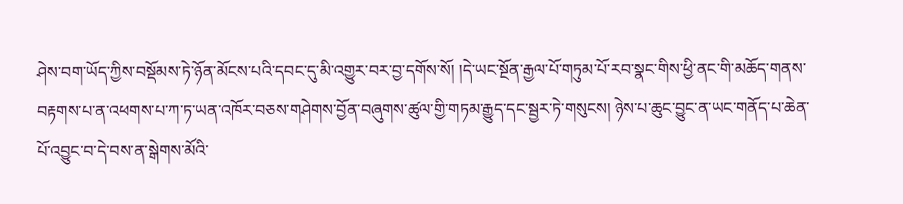ཤེས་བག་ཡོད་ཀྱིས་བསྡོམས་ཏེ་ཉོན་མོངས་པའི་དབང་དུ་མི་འགྱུར་བར་བྱ་དགོས་སོ། །དེ་ཡང་སྔོན་རྒྱལ་པོ་གཏུམ་པོ་རབ་སྣང་གིས་ཕྱི་ནང་གི་མཆོད་གནས་བརྟགས་པ་ན་འཕགས་པ་ཀ་ཏ་ཡན་འཁོར་བཅས་གཤེགས་བྱོན་བཞུགས་ཚུལ་གྱི་གཏམ་རྒྱུད་དང་སྦྱར་ཏེ་གསུངས། ཉེས་པ་ཆུང་བྱུང་ན་ཡང་གནོད་པ་ཆེན་པོ་འབྱུང་བ་དེ་བས་ན་སྒེགས་མོའི་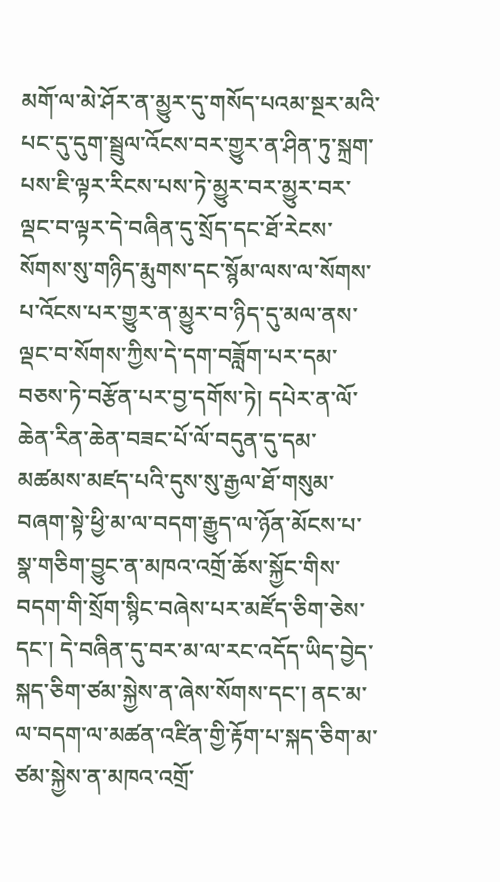མགོ་ལ་མེ་ཤོར་ན་མྱུར་དུ་གསོད་པའམ་སྔར་མའི་པང་དུ་དུག་སྦྲུལ་འོངས་བར་གྱུར་ན་ཤིན་ཏུ་སྐྲག་པས་ཇི་ལྟར་རིངས་པས་ཏེ་མྱུར་བར་མྱུར་བར་ལྡང་བ་ལྟར་དེ་བཞིན་དུ་སྲོད་དང་ཐོ་རེངས་སོགས་སུ་གཉིད་རྨུགས་དང་སྙོམ་ལས་ལ་སོགས་པ་འོངས་པར་གྱུར་ན་མྱུར་བ་ཉིད་དུ་མལ་ནས་ལྡང་བ་སོགས་ཀྱིས་དེ་དག་བཟློག་པར་དམ་བཅས་ཏེ་བརྩོན་པར་བྱ་དགོས་ཏེ། དཔེར་ན་ལོ་ཆེན་རིན་ཆེན་བཟང་པོ་ལོ་བདུན་དུ་དམ་མཚམས་མཛད་པའི་དུས་སུ་རྒྱལ་ཐོ་གསུམ་བཞག་སྟེ་ཕྱི་མ་ལ་བདག་རྒྱུད་ལ་ཉོན་མོངས་པ་སྣ་གཅིག་བྱུང་ན་མཁའ་འགྲོ་ཆོས་སྐྱོང་གིས་བདག་གི་སྲོག་སྙིང་བཞེས་པར་མཛོད་ཅིག་ཅེས་དང་། དེ་བཞིན་དུ་བར་མ་ལ་རང་འདོད་ཡིད་བྱེད་སྐད་ཅིག་ཙམ་སྐྱེས་ན་ཞེས་སོགས་དང་། ནང་མ་ལ་བདག་ལ་མཚན་འཛིན་གྱི་རྟོག་པ་སྐད་ཅིག་མ་ཙམ་སྐྱེས་ན་མཁའ་འགྲོ་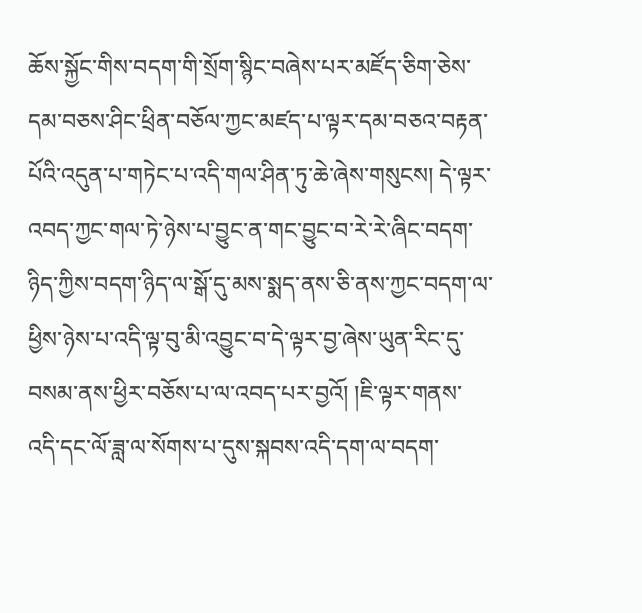ཆོས་སྐྱོང་གིས་བདག་གི་སྲོག་སྙིང་བཞེས་པར་མཛོད་ཅིག་ཅེས་དམ་བཅས་ཤིང་ཕྲིན་བཅོལ་ཀྱང་མཛད་པ་ལྟར་དམ་བཅའ་བརྟན་པོའི་འདུན་པ་གཏེང་པ་འདི་གལ་ཤིན་ཏུ་ཆེ་ཞེས་གསུངས། དེ་ལྟར་འབད་ཀྱང་གལ་ཏེ་ཉེས་པ་བྱུང་ན་གང་བྱུང་བ་རེ་རེ་ཞིང་བདག་ཉིད་ཀྱིས་བདག་ཉིད་ལ་སྒོ་དུ་མས་སྨད་ནས་ཅི་ནས་ཀྱང་བདག་ལ་ཕྱིས་ཉེས་པ་འདི་ལྟ་བུ་མི་འབྱུང་བ་དེ་ལྟར་བྱ་ཞེས་ཡུན་རིང་དུ་བསམ་ནས་ཕྱིར་བཅོས་པ་ལ་འབད་པར་བྱའོ། །ཇི་ལྟར་གནས་འདི་དང་ལོ་ཟླ་ལ་སོགས་པ་དུས་སྐབས་འདི་དག་ལ་བདག་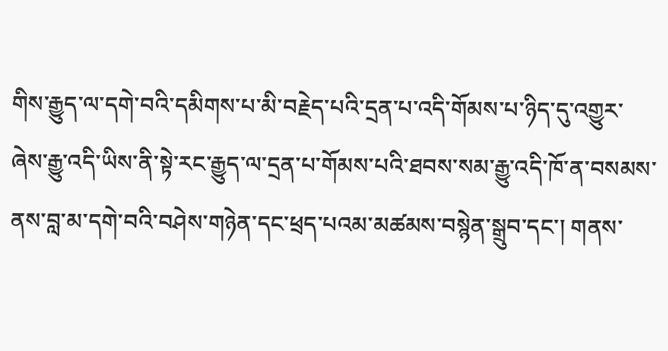གིས་རྒྱུད་ལ་དགེ་བའི་དམིགས་པ་མི་བརྗེད་པའི་དྲན་པ་འདི་གོམས་པ་ཉིད་དུ་འགྱུར་ཞེས་རྒྱུ་འདི་ཡིས་ནི་སྟེ་རང་རྒྱུད་ལ་དྲན་པ་གོམས་པའི་ཐབས་སམ་རྒྱུ་འདི་ཁོ་ན་བསམས་ནས་བླ་མ་དགེ་བའི་བཤེས་གཉེན་དང་ཕྲད་པའམ་མཚམས་བསྙེན་སྒྲུབ་དང་། གནས་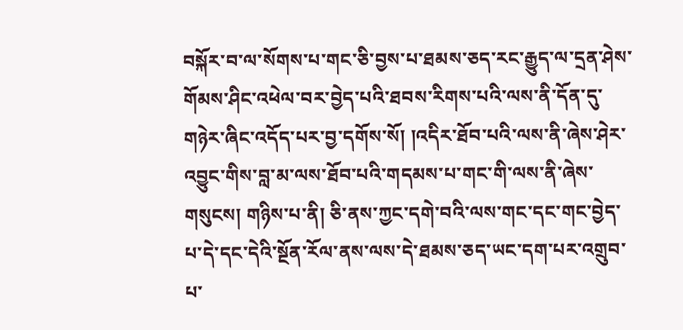བསྐོར་བ་ལ་སོགས་པ་གང་ཅི་བྱས་པ་ཐམས་ཅད་རང་རྒྱུད་ལ་དྲན་ཤེས་གོམས་ཤིང་འཕེལ་བར་བྱེད་པའི་ཐབས་རིགས་པའི་ལས་ནི་དོན་དུ་གཉེར་ཞིང་འདོད་པར་བྱ་དགོས་སོ། །འདིར་ཐོབ་པའི་ལས་ནི་ཞེས་ཤེར་འབྱུང་གིས་བླ་མ་ལས་ཐོབ་པའི་གདམས་པ་གང་གི་ལས་ནི་ཞེས་གསུངས། གཉིས་པ་ནི། ཅི་ནས་ཀྱང་དགེ་བའི་ལས་གང་དང་གང་བྱེད་པ་དེ་དང་དེའི་སྔོན་རོལ་ནས་ལས་དེ་ཐམས་ཅད་ཡང་དག་པར་འགྲུབ་པ་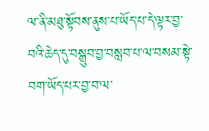ལ་ནི་མཐུ་སྟོབས་ནུས་པ་ཡོད་པ་དེ་ལྟར་བྱ་བའི་ཆེད་དུ་བསྒྲུབ་བྱ་བསླབ་པ་ལ་བསམ་སྟེ་བག་ཡོད་པར་བྱ་བ་ལ་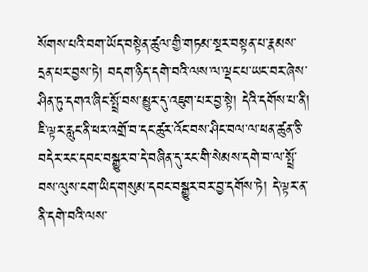སོགས་པའི་བག་ཡོད་བསྟེན་ཚུལ་གྱི་གཏམ་སྔར་བསྟན་པ་རྣམས་དྲན་པར་བྱས་ཏེ། བདག་ཉིད་དགེ་བའི་ལས་ལ་ལྡང་པ་ཡང་བར་ཞེས་ཤིན་ཏུ་དགའ་ཞིང་སྤྲོ་བས་མྱུར་དུ་འཇུག་པར་བྱ་སྟེ། དེའི་དགོས་པ་ནི། ཇི་ལྟར་རླུང་ནི་ཕར་འགྲོ་བ་དང་ཚུར་འོང་བས་ཤིང་བལ་ལ་ཕན་ཚུན་ཅི་བདེར་རང་དབང་བསྒྱུར་བ་དེ་བཞིན་དུ་རང་གི་སེམས་དགེ་བ་ལ་སྤྲོ་བས་ལུས་ངག་ཡིད་གསུམ་དབང་བསྒྱུར་བར་བྱ་དགོས་ཏེ། དེ་ལྟར་ན་ནི་དགེ་བའི་ལས་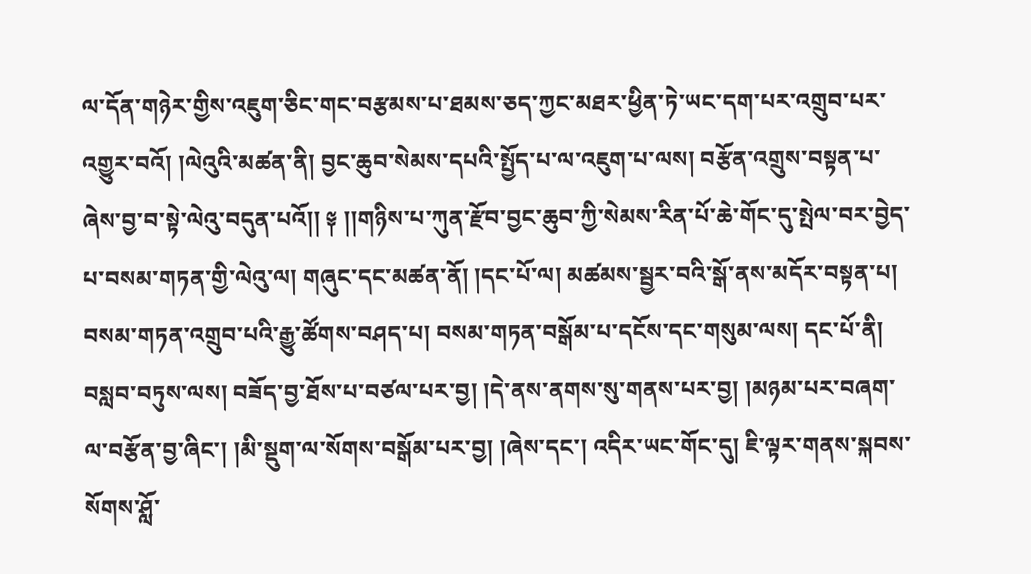ལ་དོན་གཉེར་གྱིས་འཇུག་ཅིང་གང་བརྩམས་པ་ཐམས་ཅད་ཀྱང་མཐར་ཕྱིན་ཏེ་ཡང་དག་པར་འགྲུབ་པར་འགྱུར་བའོ། །ལེའུའི་མཚན་ནི། བྱང་ཆུབ་སེམས་དཔའི་སྤྱོད་པ་ལ་འཇུག་པ་ལས། བརྩོན་འགྲུས་བསྟན་པ་ཞེས་བྱ་བ་སྟེ་ལེའུ་བདུན་པའོ།། ༈ །།གཉིས་པ་ཀུན་རྫོབ་བྱང་ཆུབ་ཀྱི་སེམས་རིན་པོ་ཆེ་གོང་དུ་སྤེལ་བར་བྱེད་པ་བསམ་གཏན་གྱི་ལེའུ་ལ། གཞུང་དང་མཚན་ནོ། །དང་པོ་ལ། མཚམས་སྦྱར་བའི་སྒོ་ནས་མདོར་བསྟན་པ། བསམ་གཏན་འགྲུབ་པའི་རྒྱུ་ཚོགས་བཤད་པ། བསམ་གཏན་བསྒོམ་པ་དངོས་དང་གསུམ་ལས། དང་པོ་ནི། བསླབ་བཏུས་ལས། བཟོད་བྱ་ཐོས་པ་བཙལ་པར་བྱ། །དེ་ནས་ནགས་སུ་གནས་པར་བྱ། །མཉམ་པར་བཞག་ལ་བརྩོན་བྱ་ཞིང་། །མི་སྡུག་ལ་སོགས་བསྒོམ་པར་བྱ། །ཞེས་དང་། འདིར་ཡང་གོང་དུ། ཇི་ལྟར་གནས་སྐབས་སོགས་ཤློ་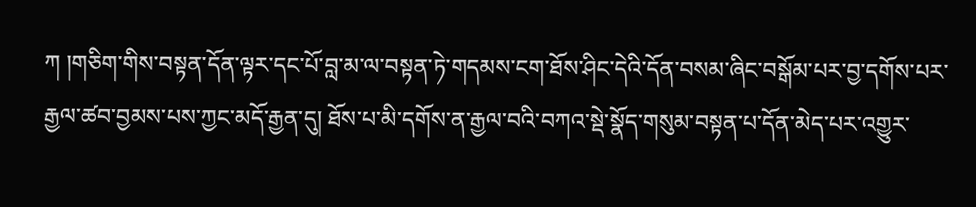ཀ །གཅིག་གིས་བསྟན་དོན་ལྟར་དང་པོ་བླ་མ་ལ་བསྟན་ཏེ་གདམས་ངག་ཐོས་ཤིང་དེའི་དོན་བསམ་ཞིང་བསྒོམ་པར་བྱ་དགོས་པར་རྒྱལ་ཚབ་བྱམས་པས་ཀྱང་མདོ་རྒྱན་དུ། ཐོས་པ་མི་དགོས་ན་རྒྱལ་བའི་བཀའ་སྡེ་སྣོད་གསུམ་བསྟན་པ་དོན་མེད་པར་འགྱུར་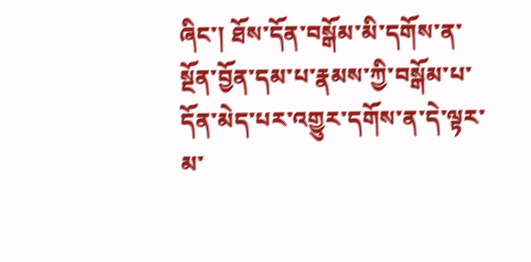ཞིང་། ཐོས་དོན་བསྒོམ་མི་དགོས་ན་སྔོན་བྱོན་དམ་པ་རྣམས་ཀྱི་བསྒོམ་པ་དོན་མེད་པར་འགྱུར་དགོས་ན་དེ་ལྟར་མ་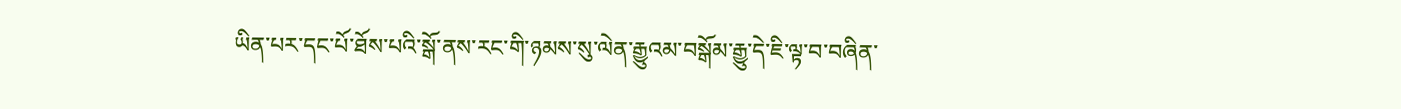ཡིན་པར་དང་པོ་ཐོས་པའི་སྒོ་ནས་རང་གི་ཉམས་སུ་ལེན་རྒྱུའམ་བསྒོམ་རྒྱུ་དེ་ཇི་ལྟ་བ་བཞིན་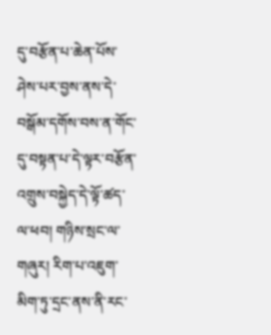དུ་བརྩོན་པ་ཆེན་པོས་ཤེས་པར་བྱས་ནས་དེ་བསྒོམ་དགོས་བས་ན་གོང་དུ་བསྟན་པ་དེ་ལྟར་བརྩོན་འགྲུས་བསྐྱེད་དེ་ལྟོ་ཚད་ལ་ཕབ། གཉིས་སྲང་ལ་གཞུར། རིག་པ་འཇུག་མིག་ཏུ་དྲང་ནས་ནི་རང་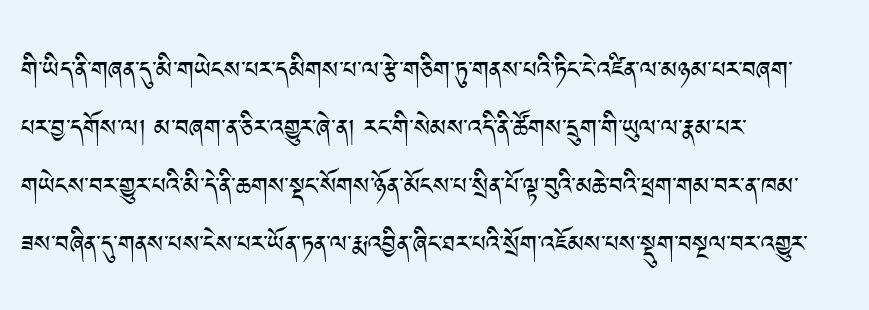གི་ཡིད་ནི་གཞན་དུ་མི་གཡེངས་པར་དམིགས་པ་ལ་རྩེ་གཅིག་ཏུ་གནས་པའི་ཏིང་ངེ་འཛིན་ལ་མཉམ་པར་བཞག་པར་བྱ་དགོས་ལ། མ་བཞག་ན་ཅིར་འགྱུར་ཞེ་ན། རང་གི་སེམས་འདི་ནི་ཚོགས་དྲུག་གི་ཡུལ་ལ་རྣམ་པར་གཡེངས་བར་གྱུར་པའི་མི་དེ་ནི་ཆགས་སྡང་སོགས་ཉོན་མོངས་པ་སྲིན་པོ་ལྟ་བུའི་མཆེ་བའི་ཕྲག་གམ་བར་ན་ཁམ་ཟས་བཞིན་དུ་གནས་པས་ངེས་པར་ཡོན་ཏན་ལ་རྨ་འབྱིན་ཞིང་ཐར་པའི་སྲོག་འཇོམས་པས་སྡུག་བསྔལ་བར་འགྱུར་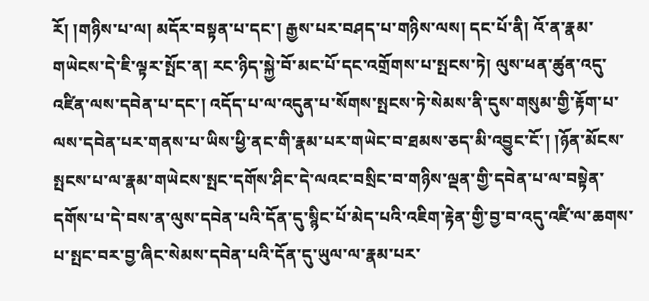རོ། །གཉིས་པ་ལ། མདོར་བསྟན་པ་དང་། རྒྱས་པར་བཤད་པ་གཉིས་ལས། དང་པོ་ནི། འོ་ན་རྣམ་གཡེངས་དེ་ཇི་ལྟར་སྤོང་ན། རང་ཉིད་སྐྱེ་བོ་མང་པོ་དང་འགྲོགས་པ་སྤངས་ཏེ། ལུས་ཕན་ཚུན་འདུ་འཛིན་ལས་དབེན་པ་དང་། འདོད་པ་ལ་འདུན་པ་སོགས་སྤངས་ཏེ་སེམས་ནི་དུས་གསུམ་གྱི་རྟོག་པ་ལས་དབེན་པར་གནས་པ་ཡིས་ཕྱི་ནང་གི་རྣམ་པར་གཡེང་བ་ཐམས་ཅད་མི་འབྱུང་ངོ་། །ཉོན་མོངས་སྤངས་པ་ལ་རྣམ་གཡེངས་སྤང་དགོས་ཤིང་དེ་ལའང་བསྲིང་བ་གཉིས་ལྡན་གྱི་དབེན་པ་ལ་བསྟེན་དགོས་པ་དེ་བས་ན་ལུས་དབེན་པའི་དོན་དུ་སྙིང་པོ་མེད་པའི་འཇིག་རྟེན་གྱི་བྱ་བ་འདུ་འཛི་ལ་ཆགས་པ་སྤང་བར་བྱ་ཞིང་སེམས་དབེན་པའི་དོན་དུ་ཡུལ་ལ་རྣམ་པར་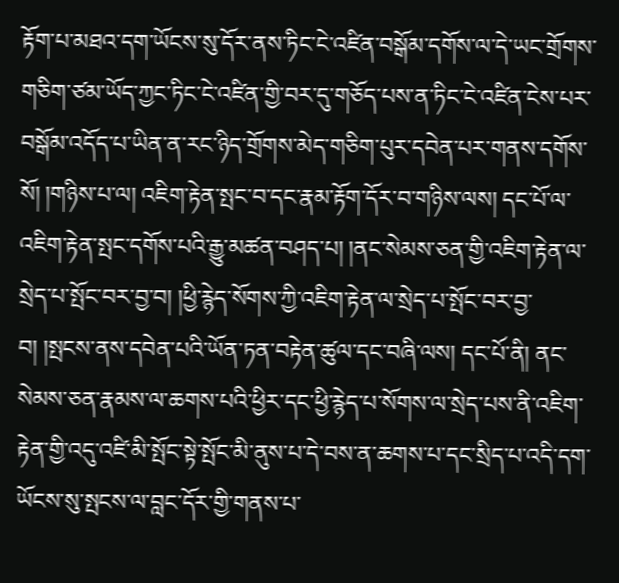རྟོག་པ་མཐའ་དག་ཡོངས་སུ་དོར་ནས་ཏིང་ངེ་འཛིན་བསྒོམ་དགོས་ལ་དེ་ཡང་གྲོགས་གཅིག་ཙམ་ཡོད་ཀྱང་ཏིང་ངེ་འཛིན་གྱི་བར་དུ་གཅོད་པས་ན་ཏིང་ངེ་འཛིན་ངེས་པར་བསྒོམ་འདོད་པ་ཡིན་ན་རང་ཉིད་གྲོགས་མེད་གཅིག་པུར་དབེན་པར་གནས་དགོས་སོ། །གཉིས་པ་ལ། འཇིག་རྟེན་སྤང་བ་དང་རྣམ་རྟོག་དོར་བ་གཉིས་ལས། དང་པོ་ལ་འཇིག་རྟེན་སྤང་དགོས་པའི་རྒྱུ་མཚན་བཤད་པ། །ནང་སེམས་ཅན་གྱི་འཇིག་རྟེན་ལ་སྲེད་པ་སྤོང་བར་བྱ་བ། །ཕྱི་རྙེད་སོགས་ཀྱི་འཇིག་རྟེན་ལ་སྲེད་པ་སྤོང་བར་བྱ་བ། །སྤངས་ནས་དབེན་པའི་ཡོན་ཏན་བརྟེན་ཚུལ་དང་བཞི་ལས། དང་པོ་ནི། ནང་སེམས་ཅན་རྣམས་ལ་ཆགས་པའི་ཕྱིར་དང་ཕྱི་རྙེད་པ་སོགས་ལ་སྲེད་པས་ནི་འཇིག་རྟེན་གྱི་འདུ་འཛི་མི་སྤོང་སྟེ་སྤོང་མི་ནུས་པ་དེ་བས་ན་ཆགས་པ་དང་སྲིད་པ་འདི་དག་ཡོངས་སུ་སྤངས་ལ་བླང་དོར་གྱི་གནས་པ་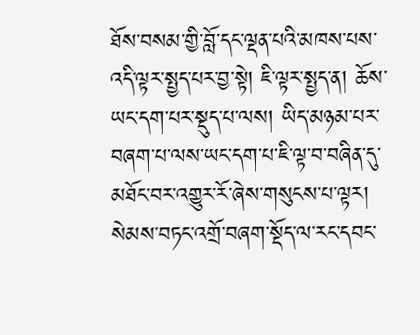ཐོས་བསམ་གྱི་བློ་དང་ལྡན་པའི་མཁས་པས་འདི་ལྟར་སྤྱད་པར་བྱ་སྟེ། ཇི་ལྟར་སྤྱད་ན། ཆོས་ཡང་དག་པར་སྡུད་པ་ལས། ཡིད་མཉམ་པར་བཞག་པ་ལས་ཡང་དག་པ་ཇི་ལྟ་བ་བཞིན་དུ་མཐོང་བར་འགྱུར་རོ་ཞེས་གསུངས་པ་ལྟར། སེམས་བཏང་འགྲོ་བཞག་སྡོད་ལ་རང་དབང་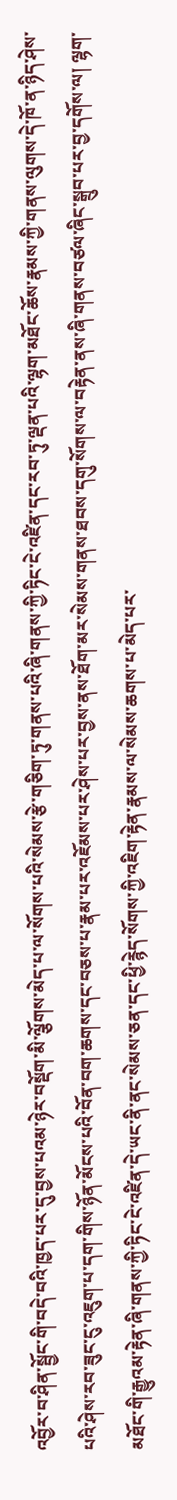འབྱོར་བ་ཤིན་སྦྱོང་གི་བདེ་བའི་ཁྱད་པར་དུ་བྱས་པའམ་ཉེར་བསྡོག་མི་ལྕོགས་མེད་པ་ལ་སོགས་པའི་སེམས་རྩེ་གཅིག་ཏུ་གནས་པའི་ཞི་གནས་ཀྱི་ཏིང་ངེ་འཛིན་དང་རབ་ཏུ་ལྡན་པའི་ལྷག་མཐོང་ཆོས་རྣམས་ཀྱི་གནས་ལུགས་དེ་ཁོ་ན་ཉིད་ཤེས་པའི་ཤེས་རབ་ཟུང་ངུ་འཇུག་པ་དག་གིས་ཉོན་མོངས་པའི་བོན་བག་ཆགས་དང་བཅས་པ་རྣམ་པར་འཇོམས་པར་ཤེས་པར་བྱས་ནས་ཐོག་མར་སེམས་གནས་ཐབས་དགུ་སོགས་ལ་བརྟེན་ནས་ཞི་གནས་བཙལ་ཞིང་སྒྲུབ་པར་བྱ་དགོས་ལ། ལྷག་མཐོང་གི་རྒྱུའམ་རྟེན་ཞི་གནས་ཀྱི་ཏིང་ངེ་འཛིན་དེ་ཡང་ནི་ནང་སེམས་ཅན་དང་ཕྱི་རྙེད་སོགས་ཀྱི་འཇིག་རྟེན་རྣམས་ལ་སེམས་ཆགས་པ་མེད་པར་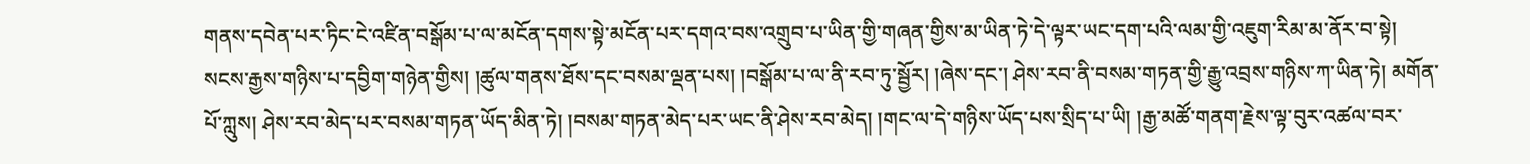གནས་དབེན་པར་ཏིང་ངེ་འཛིན་བསྒོམ་པ་ལ་མངོན་དགས་སྟེ་མངོན་པར་དགའ་བས་འགྲུབ་པ་ཡིན་གྱི་གཞན་གྱིས་མ་ཡིན་ཏེ་དེ་ལྟར་ཡང་དག་པའི་ལམ་གྱི་འཇུག་རིམ་མ་ནོར་བ་སྟེ། སངས་རྒྱས་གཉིས་པ་དབྱིག་གཉེན་གྱིས། །ཚུལ་གནས་ཐོས་དང་བསམ་ལྡན་པས། །བསྒོམ་པ་ལ་ནི་རབ་ཏུ་སྦྱོར། །ཞེས་དང་། ཤེས་རབ་ནི་བསམ་གཏན་གྱི་རྒྱུ་འབྲས་གཉིས་ཀ་ཡིན་ཏེ། མགོན་པོ་ཀླུས། ཤེས་རབ་མེད་པར་བསམ་གཏན་ཡོད་མིན་ཏེ། །བསམ་གཏན་མེད་པར་ཡང་ནི་ཤེས་རབ་མེད། །གང་ལ་དེ་གཉིས་ཡོད་པས་སྲིད་པ་ཡི། །རྒྱ་མཚོ་གནག་རྗེས་ལྟ་བུར་འཚལ་བར་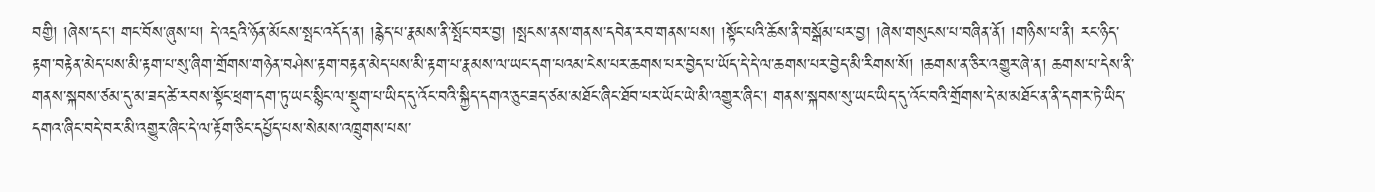བགྱི། །ཞེས་དང་། གང་བོས་ཞུས་པ། དེ་འདྲའི་ཉོན་མོངས་སྤང་འདོད་ན། །རྙེད་པ་རྣམས་ནི་སྤོང་བར་བྱ། །སྤངས་ནས་གནས་དབེན་རབ་གནས་པས། །སྟོང་པའི་ཆོས་ནི་བསྒོམ་པར་བྱ། །ཞེས་གསུངས་པ་བཞིན་ནོ། །གཉིས་པ་ནི། རང་ཉིད་རྟག་བརྟེན་མེད་པས་མི་རྟག་པ་སུ་ཞིག་གྲོགས་གཉེན་བཤེས་རྟག་བརྟན་མེད་པས་མི་རྟག་པ་རྣམས་ལ་ཡང་དག་པའམ་ངེས་པར་ཆགས་པར་བྱེད་པ་ཡོད་དེ་དེ་ལ་ཆགས་པར་བྱེད་མི་རིགས་སོ། །ཆགས་ན་ཅིར་འགྱུར་ཞེ་ན། ཆགས་པ་དེས་ནི་གནས་སྐབས་ཙམ་དུ་མ་ཟད་ཚེ་རབས་སྟོང་ཕྲག་དག་ཏུ་ཡང་སྙིང་ལ་སྡུག་པ་ཡིད་དུ་འོང་བའི་སྐྱིད་དགའ་ཅུང་ཟད་ཙམ་མཐོང་ཞིང་ཐོབ་པར་ཡོང་ཡེ་མི་འགྱུར་ཞིང་། གནས་སྐབས་སུ་ཡང་ཡིད་དུ་འོང་བའི་གྲོགས་དེ་མ་མཐོང་ན་ནི་དགར་ཏེ་ཡིད་དགའ་ཞིང་བདེ་བར་མི་འགྱུར་ཞིང་དེ་ལ་རྟོག་ཅིང་དཔྱོད་པས་སེམས་འཁྲུགས་པས་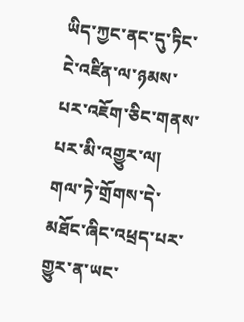ཡིད་ཀྱང་ནང་དུ་ཏིང་ངེ་འཛིན་ལ་ཉམས་པར་འཇོག་ཅིང་གནས་པར་མི་འགྱུར་ལ། གལ་ཏེ་གྲོགས་དེ་མཐོང་ཞིང་འཕྲད་པར་གྱུར་ན་ཡང་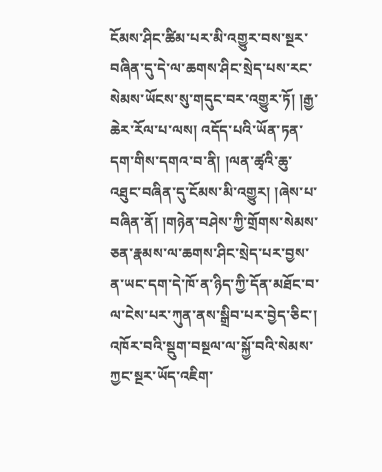ངོམས་ཤིང་ཚིམ་པར་མི་འགྱུར་བས་སྔར་བཞིན་དུ་དེ་ལ་ཆགས་ཤིང་སྲེད་པས་རང་སེམས་ཡོངས་སུ་གདུང་བར་འགྱུར་ཏོ། །རྒྱ་ཆེར་རོལ་པ་ལས། འདོད་པའི་ཡོན་ཏན་དག་གིས་དགའ་བ་ནི། །ལན་ཚྭའི་ཆུ་འཐུང་བཞིན་དུ་ངོམས་མི་འགྱུར། །ཞེས་པ་བཞིན་ནོ། །གཉེན་བཤེས་ཀྱི་གྲོགས་སེམས་ཅན་རྣམས་ལ་ཆགས་ཤིང་སྲེད་པར་བྱས་ན་ཡང་དག་དེ་ཁོ་ན་ཉིད་ཀྱི་དོན་མཐོང་བ་ལ་ངེས་པར་ཀུན་ནས་སྒྲིབ་པར་བྱེད་ཅིང་། འཁོར་བའི་སྡུག་བསྔལ་ལ་སྐྱོ་བའི་སེམས་ཀྱང་སྔར་ཡོད་འཇིག་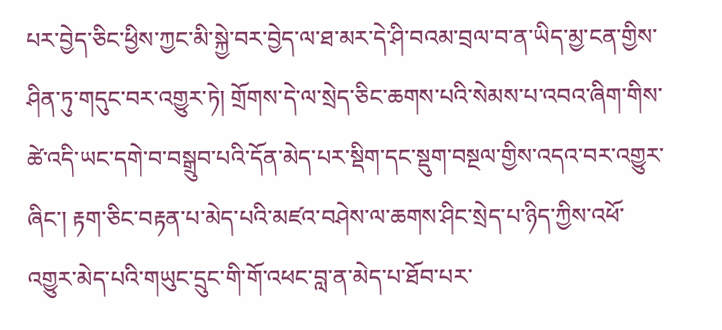པར་བྱེད་ཅིང་ཕྱིས་ཀྱང་མི་སྐྱེ་བར་བྱེད་ལ་ཐ་མར་དེ་ཤི་བའམ་བྲལ་བ་ན་ཡིད་མྱ་ངན་གྱིས་ཤིན་ཏུ་གདུང་བར་འགྱུར་ཏེ། གྲོགས་དེ་ལ་སྲེད་ཅིང་ཆགས་པའི་སེམས་པ་འབའ་ཞིག་གིས་ཚེ་འདི་ཡང་དགེ་བ་བསྒྲུབ་པའི་དོན་མེད་པར་སྡིག་དང་སྡུག་བསྔལ་གྱིས་འདའ་བར་འགྱུར་ཞིང་། རྟག་ཅིང་བརྟན་པ་མེད་པའི་མཛའ་བཤེས་ལ་ཆགས་ཤིང་སྲེད་པ་ཉིད་ཀྱིས་འཕོ་འགྱུར་མེད་པའི་གཡུང་དྲུང་གི་གོ་འཕང་བླ་ན་མེད་པ་ཐོབ་པར་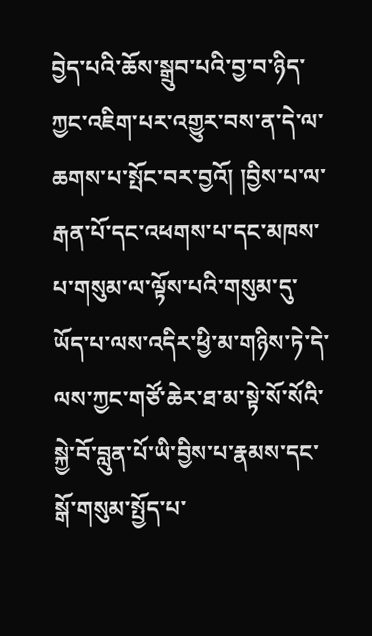བྱེད་པའི་ཆོས་སྒྲུབ་པའི་བྱ་བ་ཉིད་ཀྱང་འཇིག་པར་འགྱུར་བས་ན་དེ་ལ་ཆགས་པ་སྤོང་བར་བྱའོ། །བྱིས་པ་ལ་རྒན་པོ་དང་འཕགས་པ་དང་མཁས་པ་གསུམ་ལ་ལྟོས་པའི་གསུམ་དུ་ཡོད་པ་ལས་འདིར་ཕྱི་མ་གཉིས་ཏེ་དེ་ལས་ཀྱང་གཙོ་ཆེར་ཐ་མ་སྟེ་སོ་སོའི་སྐྱེ་བོ་བླུན་པོ་ཡི་བྱིས་པ་རྣམས་དང་སྒོ་གསུམ་སྤྱོད་པ་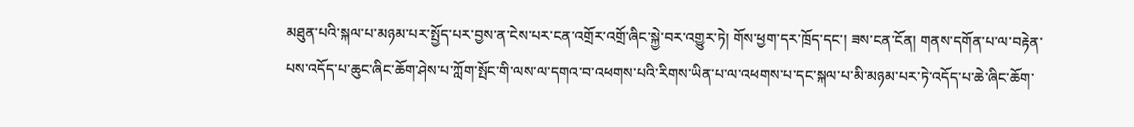མཐུན་པའི་སྐལ་པ་མཉམ་པར་སྤྱོད་པར་བྱས་ན་ངེས་པར་ངན་འགྲོར་འགྲོ་ཞིང་སྐྱེ་བར་འགྱུར་ཏེ། གོས་ཕྱག་དར་ཁྲོད་དང་། ཟས་ངན་ངོན། གནས་དགོན་པ་ལ་བརྟེན་པས་འདོད་པ་ཆུང་ཞིང་ཆོག་ཤེས་པ་ཀློག་སྤོང་གི་ལས་ལ་དགའ་བ་འཕགས་པའི་རིགས་ཡིན་པ་ལ་འཕགས་པ་དང་སྐལ་པ་མི་མཉམ་པར་ཏེ་འདོད་པ་ཆེ་ཞིང་ཆོག་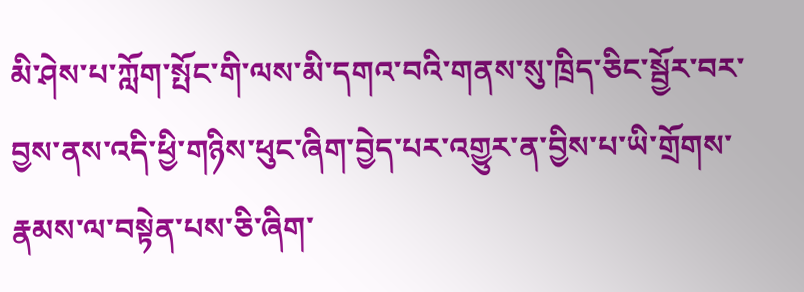མི་ཤེས་པ་ཀློག་སྤོང་གི་ལས་མི་དགའ་བའི་གནས་སུ་ཁྲིད་ཅིང་སྦྱོར་བར་བྱས་ནས་འདི་ཕྱི་གཉིས་ཕུང་ཞིག་བྱེད་པར་འགྱུར་ན་བྱིས་པ་ཡི་གྲོགས་རྣམས་ལ་བསྟེན་པས་ཅི་ཞིག་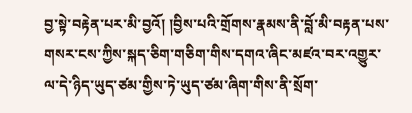བྱ་སྟེ་བརྟེན་པར་མི་བྱའོ། །བྱིས་པའི་གྲོགས་རྣམས་ནི་བློ་མི་བརྟན་པས་གསར་ངས་ཀྱིས་སྐད་ཅིག་གཅིག་གིས་དགའ་ཞིང་མཛའ་བར་འགྱུར་ལ་དེ་ཉིད་ཡུད་ཙམ་གྱིས་ཏེ་ཡུད་ཙམ་ཞིག་གིས་ནི་སྲོག་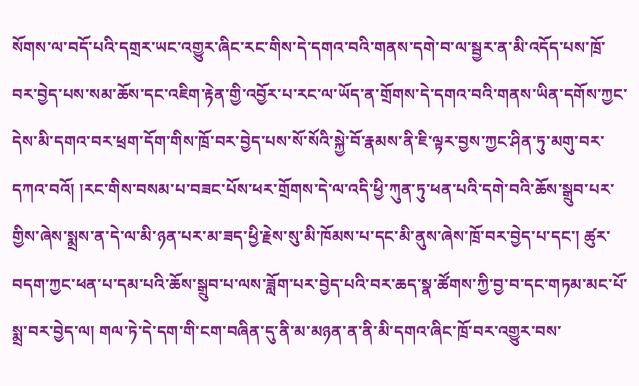སོགས་ལ་བདོ་པའི་དགྲར་ཡང་འགྱུར་ཞིང་རང་གིས་དེ་དགའ་བའི་གནས་དགེ་བ་ལ་སྦྱར་ན་མི་འདོད་པས་ཁྲོ་བར་བྱེད་པས་སམ་ཆོས་དང་འཇིག་རྟེན་གྱི་འབྱོར་པ་རང་ལ་ཡོད་ན་གྲོགས་དེ་དགའ་བའི་གནས་ཡིན་དགོས་ཀྱང་དེས་མི་དགའ་བར་ཕྲག་དོག་གིས་ཁྲོ་བར་བྱེད་པས་སོ་སོའི་སྐྱེ་བོ་རྣམས་ནི་ཇི་ལྟར་བྱས་ཀྱང་ཤིན་ཏུ་མགུ་བར་དཀའ་བའོ། །རང་གིས་བསམ་པ་བཟང་པོས་ཕར་གྲོགས་དེ་ལ་འདི་ཕྱི་ཀུན་ཏུ་ཕན་པའི་དགེ་བའི་ཆོས་སྒྲུབ་པར་གྱིས་ཞེས་སྨྲས་ན་དེ་ལ་མི་ཉན་པར་མ་ཟད་ཕྱི་རྗེས་སུ་མི་ཁོམས་པ་དང་མི་ནུས་ཞེས་ཁྲོ་བར་བྱེད་པ་དང་། ཚུར་བདག་ཀྱང་ཕན་པ་དམ་པའི་ཆོས་སྒྲུབ་པ་ལས་ཟློག་པར་བྱེད་པའི་བར་ཆད་སྣ་ཚོགས་ཀྱི་བྱ་བ་དང་གཏམ་མང་པོ་སྨྲ་བར་བྱེད་ལ། གལ་ཏེ་དེ་དག་གི་ངག་བཞིན་དུ་ནི་མ་མཉན་ན་ནི་མི་དགའ་ཞིང་ཁྲོ་བར་འགྱུར་བས་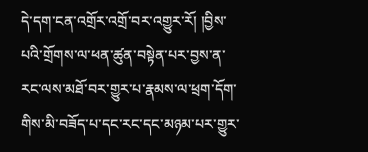དེ་དག་ངན་འགྲོར་འགྲོ་བར་འགྱུར་རོ། །བྱིས་པའི་གྲོགས་ལ་ཕན་ཚུན་བསྟེན་པར་བྱས་ན་རང་ལས་མཐོ་བར་གྱུར་པ་རྣམས་ལ་ཕྲག་དོག་གིས་མི་བཟོད་པ་དང་རང་དང་མཉམ་པར་གྱུར་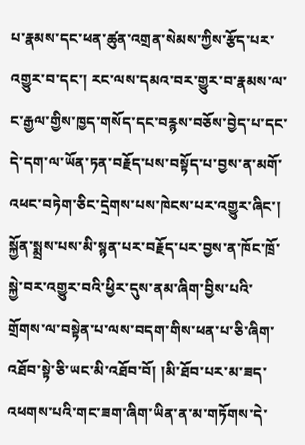པ་རྣམས་དང་ཕན་ཚུན་འགྲན་སེམས་ཀྱིས་རྩོད་པར་འགྱུར་བ་དང་། རང་ལས་དམའ་བར་གྱུར་བ་རྣམས་ལ་ང་རྒྱལ་གྱིས་ཁྱད་གསོད་དང་བརྙས་བཅོས་བྱེད་པ་དང་དེ་དག་ལ་ཡོན་ཏན་བརྗོད་པས་བསྟོད་པ་བྱས་ན་མགོ་འཕང་བཏེག་ཅིང་དྲེགས་པས་ཁེངས་པར་འགྱུར་ཞིང་། སྐྱོན་སྨྲས་པས་མི་སྙན་པར་བརྗོད་པར་བྱས་ན་ཁོང་ཁྲོ་སྐྱེ་བར་འགྱུར་བའི་ཕྱིར་དུས་ནམ་ཞིག་བྱིས་པའི་གྲོགས་ལ་བསྟེན་པ་ལས་བདག་གིས་ཕན་པ་ཅི་ཞིག་འཐོབ་སྟེ་ཅི་ཡང་མི་འཐོབ་བོ། །མི་ཐོབ་པར་མ་ཟད་འཕགས་པའི་གང་ཟག་ཞིག་ཡིན་ན་མ་གཏོགས་དེ་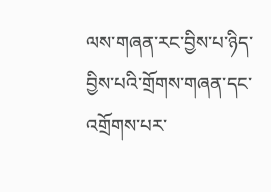ལས་གཞན་རང་བྱིས་པ་ཉིད་བྱིས་པའི་གྲོགས་གཞན་དང་འགྲོགས་པར་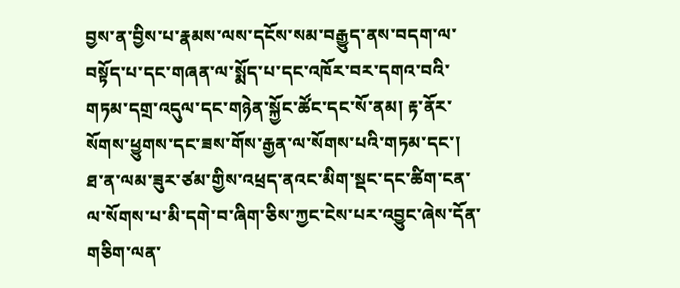བྱས་ན་བྱིས་པ་རྣམས་ལས་དངོས་སམ་བརྒྱུད་ནས་བདག་ལ་བསྟོད་པ་དང་གཞན་ལ་སྨོད་པ་དང་འཁོར་བར་དགའ་བའི་གཏམ་དགྲ་འདུལ་དང་གཉེན་སྐྱོང་ཚོང་དང་སོ་ནམ། རྟ་ནོར་སོགས་ཕྱུགས་དང་ཟས་གོས་རྒྱན་ལ་སོགས་པའི་གཏམ་དང་། ཐ་ན་ལམ་ཟུར་ཙམ་གྱིས་འཕྲད་ནའང་མིག་སྡང་དང་ཚིག་ངན་ལ་སོགས་པ་མི་དགེ་བ་ཞིག་ཅིས་ཀྱང་ངེས་པར་འབྱུང་ཞེས་དོན་གཅིག་ལན་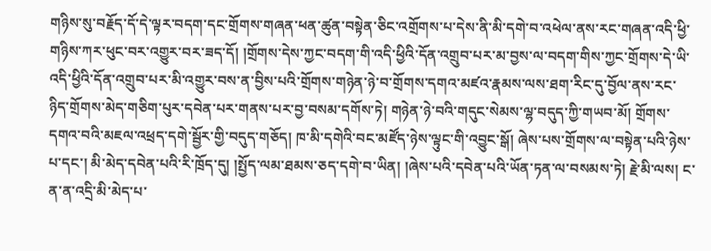གཉིས་སུ་བརྗོད་དོ་དེ་ལྟར་བདག་དང་གྲོགས་གཞན་ཕན་ཚུན་བསྟེན་ཅིང་འགྲོགས་པ་དེས་ནི་མི་དགེ་བ་འཕེལ་ནས་རང་གཞན་འདི་ཕྱི་གཉིས་ཀར་ཕུང་བར་འགྱུར་བར་ཟད་དོ། །གྲོགས་དེས་ཀྱང་བདག་གི་འདི་ཕྱིའི་དོན་འགྲུབ་པར་མ་བྱས་ལ་བདག་གིས་ཀྱང་གྲོགས་དེ་ཡི་འདི་ཕྱིའི་དོན་འགྲུབ་པར་མི་འགྱུར་བས་ན་བྱིས་པའི་གྲོགས་གཉེན་ཉེ་བ་གྲོགས་དགའ་མཛའ་རྣམས་ལས་ཐག་རིང་དུ་བྱོལ་ནས་རང་ཉིད་གྲོགས་མེད་གཅིག་པུར་དབེན་པར་གནས་པར་བྱ་བསམ་དགོས་ཏེ། གཉེན་ཉེ་བའི་གདུང་སེམས་ལྷ་བདུད་ཀྱི་གཡབ་མོ། གྲོགས་དགའ་བའི་མཇལ་འཕྲད་དགེ་སྦྱོར་གྱི་བདུད་གཅོད། ཁ་མི་དགེའི་བང་མཛོད་ཉེས་ལྟུང་གི་འབྱུང་སྒོ། ཞེས་པས་གྲོགས་ལ་བསྟེན་པའི་ཉེས་པ་དང་། མི་མེད་དབེན་པའི་རི་ཁྲོད་དུ། །སྤྱོད་ལམ་ཐམས་ཅད་དགེ་བ་ཡིན། །ཞེས་པའི་དབེན་པའི་ཡོན་ཏན་ལ་བསམས་ཏེ། རྗེ་མི་ལས། ང་ན་ན་འདྲི་མི་མེད་པ་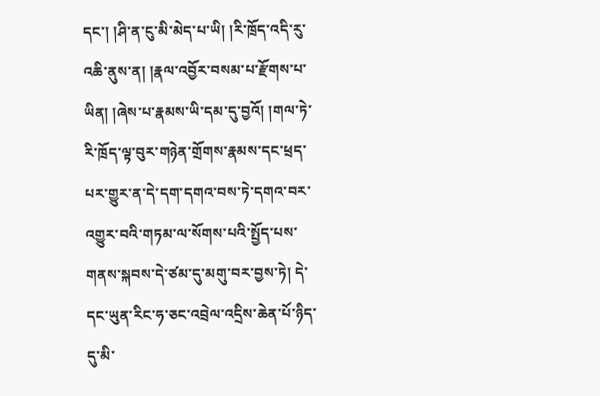དང་། །ཤི་ན་ངུ་མི་མེད་པ་ཡི། །རི་ཁྲོད་འདི་རུ་འཆི་ནུས་ན། །རྣལ་འབྱོར་བསམ་པ་རྫོགས་པ་ཡིན། །ཞེས་པ་རྣམས་ཡི་དམ་དུ་བྱའོ། །གལ་ཏེ་རི་ཁྲོད་ལྟ་བུར་གཉེན་གྲོགས་རྣམས་དང་ཕྲད་པར་གྱུར་ན་དེ་དག་དགའ་བས་ཏེ་དགའ་བར་འགྱུར་བའི་གཏམ་ལ་སོགས་པའི་སྤྱོད་པས་གནས་སྐབས་དེ་ཙམ་དུ་མགུ་བར་བྱས་ཏེ། དེ་དང་ཡུན་རིང་ཧ་ཅང་འབྲེལ་འདྲིས་ཆེན་པོ་ཉིད་དུ་མི་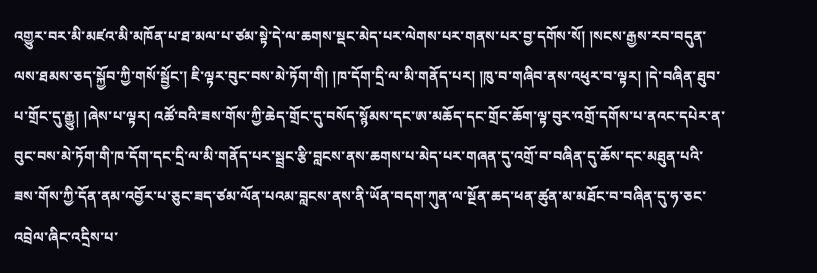འགྱུར་བར་མི་མཛའ་མི་མཁོན་པ་ཐ་མལ་པ་ཙམ་སྟེ་དེ་ལ་ཆགས་སྡང་མེད་པར་ལེགས་པར་གནས་པར་བྱ་དགོས་སོ། །སངས་རྒྱས་རབ་བདུན་ལས་ཐམས་ཅད་སྐྱོབ་ཀྱི་གསོ་སྦྱོང་། ཇི་ལྟར་བུང་བས་མེ་ཏོག་གི། །ཁ་དོག་དྲི་ལ་མི་གནོད་པར། །ཁུ་བ་གཞིབ་ནས་འཕུར་བ་ལྟར། །དེ་བཞིན་ཐུབ་པ་གྲོང་དུ་རྒྱུ། །ཞེས་པ་ལྟར། འཚོ་བའི་ཟས་གོས་ཀྱི་ཆེད་གྲོང་དུ་བསོད་སྙོམས་དང་ཨ་མཆོད་དང་གྲོང་ཆོག་ལྟ་བུར་འགྲོ་དགོས་པ་ནའང་དཔེར་ན་བུང་བས་མེ་ཏོག་གི་ཁ་དོག་དང་དྲི་ལ་མི་གནོད་པར་སྦྲང་རྩི་བླངས་ནས་ཆགས་པ་མེད་པར་གཞན་དུ་འགྲོ་བ་བཞིན་དུ་ཆོས་དང་མཐུན་པའི་ཟས་གོས་ཀྱི་དོན་ནམ་འབྱོར་པ་ཅུང་ཟད་ཙམ་ལོན་པའམ་བླངས་ནས་ནི་ཡོན་བདག་ཀུན་ལ་སྔོན་ཆད་ཕན་ཚུན་མ་མཐོང་བ་བཞིན་དུ་ཧ་ཅང་འབྲེལ་ཞིང་འདྲིས་པ་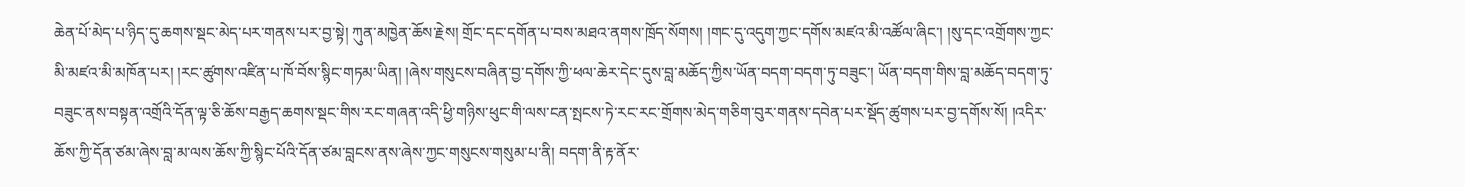ཆེན་པོ་མེད་པ་ཉིད་དུ་ཆགས་སྡང་མེད་པར་གནས་པར་བྱ་སྟེ། ཀུན་མཁྱེན་ཆོས་རྗེས། གྲོང་དང་དགོན་པ་བས་མཐའ་ནགས་ཁྲོད་སོགས། །གང་དུ་འདུག་ཀྱང་དགོས་མཛའ་མི་འཚོལ་ཞིང་། །སུ་དང་འགྲོགས་ཀྱང་མི་མཛའ་མི་མཁོན་པར། །རང་ཚུགས་འཛིན་པ་ཁོ་བོས་སྙིང་གཏམ་ཡིན། །ཞེས་གསུངས་བཞིན་བྱ་དགོས་ཀྱི་ཕལ་ཆེར་དེང་དུས་བླ་མཆོད་ཀྱིས་ཡོན་བདག་བདག་ཏུ་བཟུང་། ཡོན་བདག་གིས་བླ་མཆོད་བདག་ཏུ་བཟུང་ནས་བསྟན་འགྲོའི་དོན་ལྟ་ཅི་ཆོས་བརྒྱད་ཆགས་སྡང་གིས་རང་གཞན་འདི་ཕྱི་གཉིས་ཕུང་གི་ལས་ངན་སྤངས་ཏེ་རང་རང་གྲོགས་མེད་གཅིག་བུར་གནས་དབེན་པར་སྡོད་ཚུགས་པར་བྱ་དགོས་སོ། །འདིར་ཆོས་ཀྱི་དོན་ཙམ་ཞེས་བླ་མ་ལས་ཆོས་ཀྱི་སྙིང་པོའི་དོན་ཙམ་བླངས་ནས་ཞེས་ཀྱང་གསུངས་གསུམ་པ་ནི། བདག་ནི་རྟ་ནོར་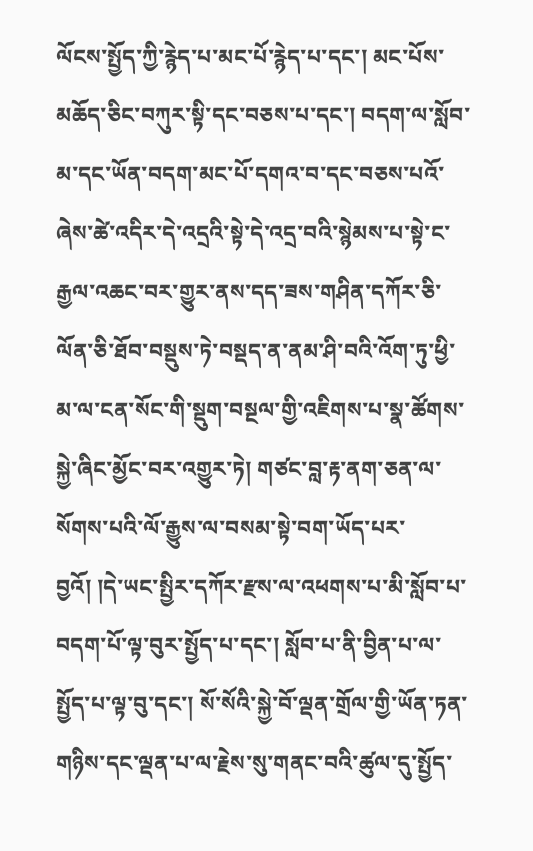ལོངས་སྤྱོད་ཀྱི་རྙེད་པ་མང་པོ་རྙེད་པ་དང་། མང་པོས་མཆོད་ཅིང་བཀུར་སྟི་དང་བཅས་པ་དང་། བདག་ལ་སློབ་མ་དང་ཡོན་བདག་མང་པོ་དགའ་བ་དང་བཅས་པའོ་ཞེས་ཚེ་འདིར་དེ་འདྲའི་སྟེ་དེ་འདྲ་བའི་སྙེམས་པ་སྟེ་ང་རྒྱལ་འཆང་བར་གྱུར་ནས་དད་ཟས་གཤིན་དཀོར་ཅི་ལོན་ཅི་ཐོབ་བསྡུས་ཏེ་བསྡད་ན་ནམ་ཤི་བའི་འོག་ཏུ་ཕྱི་མ་ལ་ངན་སོང་གི་སྡུག་བསྔལ་གྱི་འཇིགས་པ་སྣ་ཚོགས་སྐྱེ་ཞིང་མྱོང་བར་འགྱུར་ཏེ། གཙང་བླ་རྟ་ནག་ཅན་ལ་སོགས་པའི་ལོ་རྒྱུས་ལ་བསམ་སྟེ་བག་ཡོད་པར་བྱའོ། །དེ་ཡང་སྤྱིར་དཀོར་རྫས་ལ་འཕགས་པ་མི་སློབ་པ་བདག་པོ་ལྟ་བུར་སྤྱོད་པ་དང་། སློབ་པ་ནི་བྱིན་པ་ལ་སྤྱོད་པ་ལྟ་བུ་དང་། སོ་སོའི་སྐྱེ་བོ་ལྡན་གྲོལ་གྱི་ཡོན་ཏན་གཉིས་དང་ལྡན་པ་ལ་རྗེས་སུ་གནང་བའི་ཚུལ་དུ་སྤྱོད་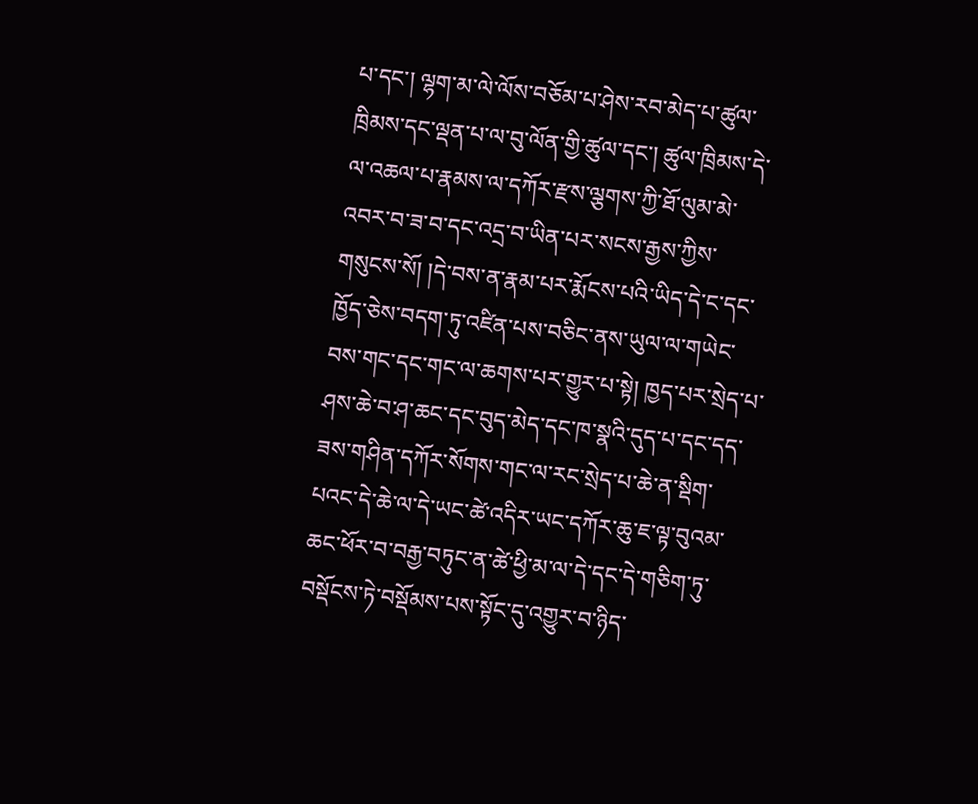པ་དང་། ལྷག་མ་ལེ་ལོས་བཅོམ་པ་ཤེས་རབ་མེད་པ་ཚུལ་ཁྲིམས་དང་ལྡན་པ་ལ་བུ་ལོན་གྱི་ཚུལ་དང་། ཚུལ་ཁྲིམས་དེ་ལ་འཆལ་པ་རྣམས་ལ་དཀོར་རྫས་ལྕགས་ཀྱི་ཐོ་ལུམ་མེ་འབར་བ་ཟ་བ་དང་འདྲ་བ་ཡིན་པར་སངས་རྒྱས་ཀྱིས་གསུངས་སོ། །དེ་བས་ན་རྣམ་པར་རྨོངས་པའི་ཡིད་དེ་ང་དང་ཁྱོད་ཅེས་བདག་ཏུ་འཛིན་པས་བཅིང་ནས་ཡུལ་ལ་གཡེང་བས་གང་དང་གང་ལ་ཆགས་པར་གྱུར་པ་སྟེ། ཁྱད་པར་སྲེད་པ་ཤས་ཆེ་བ་ཤ་ཆང་དང་བུད་མེད་དང་ཁ་སྣའི་དུད་པ་དང་དད་ཟས་གཤིན་དཀོར་སོགས་གང་ལ་རང་སྲེད་པ་ཆེ་ན་སྡིག་པའང་དེ་ཆེ་ལ་དེ་ཡང་ཚེ་འདིར་ཡང་དཀོར་ཆུ་ཇ་ལྟ་བུའམ་ཆང་ཕོར་བ་བརྒྱ་བཏུང་ན་ཚེ་ཕྱི་མ་ལ་དེ་དང་དེ་གཅིག་ཏུ་བསྡོངས་ཏེ་བསྡོམས་པས་སྟོང་དུ་འགྱུར་བ་ཉིད་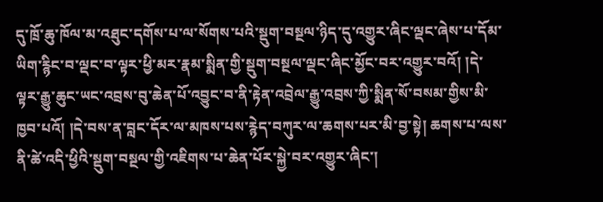དུ་ཁྲོ་ཆུ་ཁོལ་མ་འཐུང་དགོས་པ་ལ་སོགས་པའི་སྡུག་བསྔལ་ཉིད་དུ་འགྱུར་ཞིང་ལྡང་ཞེས་པ་དོམ་ཡིག་རྙིང་བ་ལྡང་བ་ལྟར་ཕྱི་མར་རྣམ་སྨིན་གྱི་སྡུག་བསྔལ་ལྡང་ཞིང་མྱོང་བར་འགྱུར་བའོ། །དེ་ལྟར་རྒྱུ་ཆུང་ཡང་འབྲས་བུ་ཆེན་པོ་འབྱུང་བ་ནི་རྟེན་འབྲེལ་རྒྱུ་འབྲས་ཀྱི་སྨིན་སོ་བསམ་གྱིས་མི་ཁྱབ་པའོ། །དེ་བས་ན་བླང་དོར་ལ་མཁས་པས་རྙེད་བཀུར་ལ་ཆགས་པར་མི་བྱ་སྟེ། ཆགས་པ་ལས་ནི་ཚེ་འདི་ཕྱིའི་སྡུག་བསྔལ་གྱི་འཇིགས་པ་ཆེན་པོར་སྐྱེ་བར་འགྱུར་ཞིང་།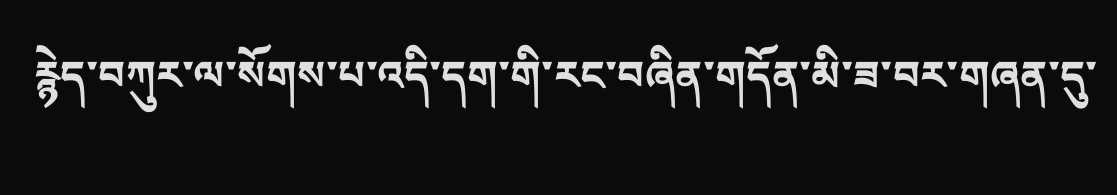རྙེད་བཀུར་ལ་སོགས་པ་འདི་དག་གི་རང་བཞིན་གདོན་མི་ཟ་བར་གཞན་དུ་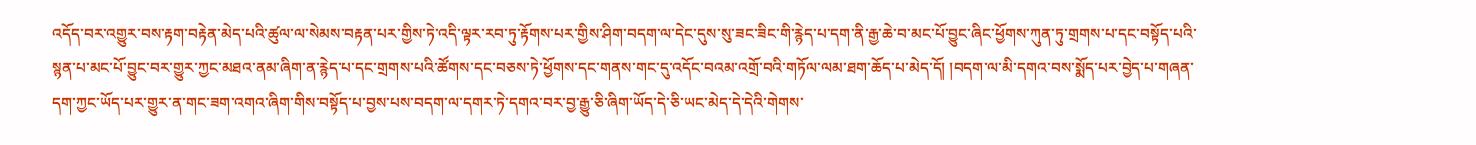འདོད་བར་འགྱུར་བས་རྟག་བརྟེན་མེད་པའི་ཚུལ་ལ་སེམས་བརྟན་པར་གྱིས་ཏེ་འདི་ལྟར་རབ་ཏུ་རྟོགས་པར་གྱིས་ཤིག་བདག་ལ་དེང་དུས་སུ་ཟང་ཟིང་གི་རྙེད་པ་དག་ནི་རྒྱ་ཆེ་བ་མང་པོ་བྱུང་ཞིང་ཕྱོགས་ཀུན་ཏུ་གྲགས་པ་དང་བསྟོད་པའི་སྙན་པ་མང་པོ་བྱུང་བར་གྱུར་ཀྱང་མཐའ་ནམ་ཞིག་ན་རྙེད་པ་དང་གྲགས་པའི་ཚོགས་དང་བཅས་ཏེ་ཕྱོགས་དང་གནས་གང་དུ་འདོང་བའམ་འགྲོ་བའི་གཏོལ་ལམ་ཐག་ཆོད་པ་མེད་དོ། །བདག་ལ་མི་དགའ་བས་སྨོད་པར་བྱེད་པ་གཞན་དག་ཀྱང་ཡོད་པར་གྱུར་ན་གང་ཟག་འགའ་ཞིག་གིས་བསྟོད་པ་བྱས་པས་བདག་ལ་དགར་ཏེ་དགའ་བར་བྱ་རྒྱུ་ཅི་ཞིག་ཡོད་དེ་ཅི་ཡང་མེད་དེ་དེའི་གེགས་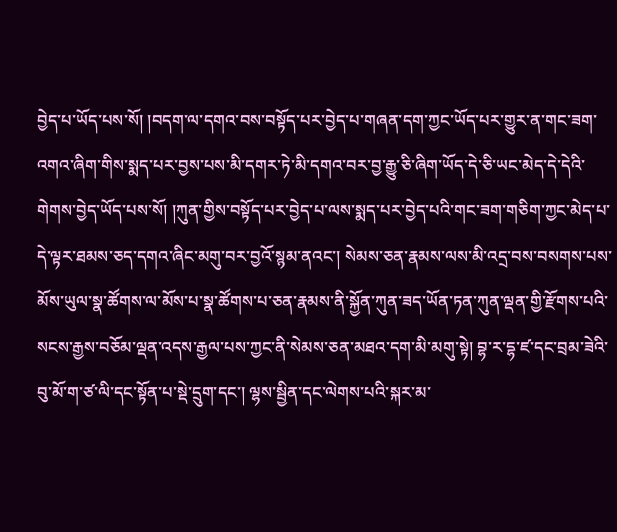བྱེད་པ་ཡོད་པས་སོ། །བདག་ལ་དགའ་བས་བསྟོད་པར་བྱེད་པ་གཞན་དག་ཀྱང་ཡོད་པར་གྱུར་ན་གང་ཟག་འགའ་ཞིག་གིས་སྨད་པར་བྱས་པས་མི་དགར་ཏེ་མི་དགའ་བར་བྱ་རྒྱུ་ཅི་ཞིག་ཡོད་དེ་ཅི་ཡང་མེད་དེ་དེའི་གེགས་བྱེད་ཡོད་པས་སོ། །ཀུན་གྱིས་བསྟོད་པར་བྱེད་པ་ལས་སྨད་པར་བྱེད་པའི་གང་ཟག་གཅིག་ཀྱང་མེད་པ་དེ་ལྟར་ཐམས་ཅད་དགའ་ཞིང་མགུ་བར་བྱའོ་སྙམ་ནའང་། སེམས་ཅན་རྣམས་ལས་མི་འདྲ་བས་བསགས་པས་མོས་ཡུལ་སྣ་ཚོགས་ལ་མོས་པ་སྣ་ཚོགས་པ་ཅན་རྣམས་ནི་སྐྱོན་ཀུན་ཟད་ཡོན་ཏན་ཀུན་ལྡན་གྱི་རྫོགས་པའི་སངས་རྒྱས་བཅོམ་ལྡན་འདས་རྒྱལ་པས་ཀྱང་ནི་སེམས་ཅན་མཐའ་དག་མི་མགུ་སྟེ། བྷ་ར་དྷ་ཛ་དང་བྲམ་ཟེའི་བུ་མོ་ག་ཙ་ལི་དང་སྟོན་པ་སྡེ་དྲུག་དང་། ལྷས་སྦྱིན་དང་ལེགས་པའི་སྐར་མ་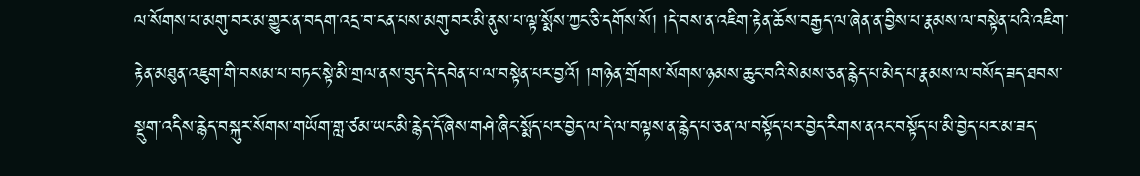ལ་སོགས་པ་མགུ་བར་མ་གྱུར་ན་བདག་འདྲ་བ་ངན་པས་མགུ་བར་མི་ནུས་པ་ལྟ་སྨོས་ཀྱང་ཅི་དགོས་སོ། །དེ་བས་ན་འཇིག་རྟེན་ཆོས་བརྒྱད་ལ་ཞེན་ན་བྱིས་པ་རྣམས་ལ་བསྟེན་པའི་འཇིག་རྟེན་མཐུན་འཇུག་གི་བསམ་པ་བཏང་སྟེ་མི་གྲལ་ནས་བུད་དེ་དབེན་པ་ལ་བསྟེན་པར་བྱའོ། །གཉེན་གྲོགས་སོགས་ཉམས་ཆུང་བའི་སེམས་ཅན་རྙེད་པ་མེད་པ་རྣམས་ལ་བསོད་ཟད་ཐབས་སྡུག་འདིས་རྙེད་བསྐུར་སོགས་གཡོག་གླ་ཙམ་ཡང་མི་རྙེད་དོ་ཞེས་གཤེ་ཞིང་སྨོད་པར་བྱེད་ལ་དེ་ལ་བལྟས་ན་རྙེད་པ་ཅན་ལ་བསྟོད་པར་བྱེད་རིགས་ནའང་བསྟོད་པ་མི་བྱེད་པར་མ་ཟད་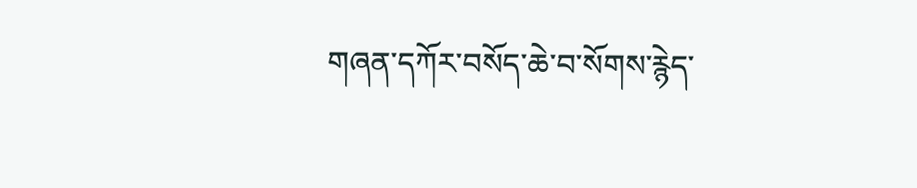གཞན་དཀོར་བསོད་ཆེ་བ་སོགས་རྙེད་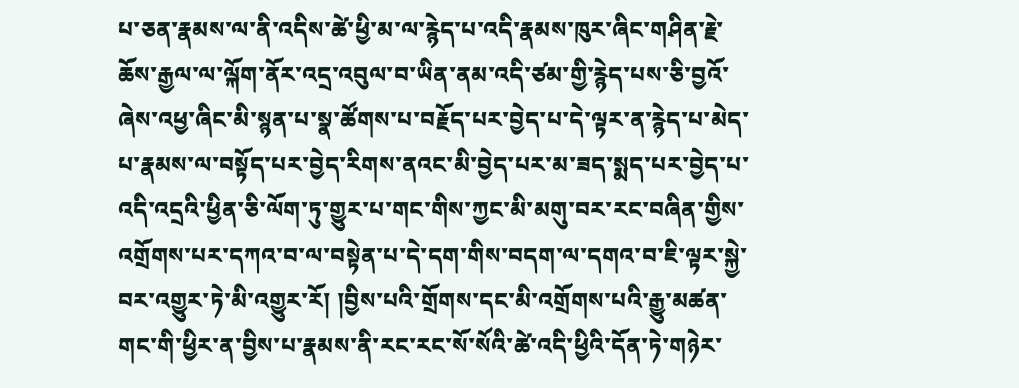པ་ཅན་རྣམས་ལ་ནི་འདིས་ཚེ་ཕྱི་མ་ལ་རྙེད་པ་འདི་རྣམས་ཁུར་ཞིང་གཤིན་རྗེ་ཆོས་རྒྱལ་ལ་ལྐོག་ནོར་འདྲ་འབུལ་བ་ཡིན་ནམ་འདི་ཙམ་གྱི་རྙེད་པས་ཅི་བྱའོ་ཞེས་འཕྱ་ཞིང་མི་སྙན་པ་སྣ་ཚོགས་པ་བརྗོད་པར་བྱེད་པ་དེ་ལྟར་ན་རྙེད་པ་མེད་པ་རྣམས་ལ་བསྟོད་པར་བྱེད་རིགས་ནའང་མི་བྱེད་པར་མ་ཟད་སྨད་པར་བྱེད་པ་འདི་འདྲའི་ཕྱིན་ཅི་ལོག་ཏུ་གྱུར་པ་གང་གིས་ཀྱང་མི་མགུ་བར་རང་བཞིན་གྱིས་འགྲོགས་པར་དཀའ་བ་ལ་བསྟེན་པ་དེ་དག་གིས་བདག་ལ་དགའ་བ་ཇི་ལྟར་སྐྱེ་བར་འགྱུར་ཏེ་མི་འགྱུར་རོ། །བྱིས་པའི་གྲོགས་དང་མི་འགྲོགས་པའི་རྒྱུ་མཚན་གང་གི་ཕྱིར་ན་བྱིས་པ་རྣམས་ནི་རང་རང་སོ་སོའི་ཚེ་འདི་ཕྱིའི་དོན་ཏེ་གཉེར་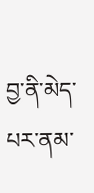བྱ་ནི་མེད་པར་ནམ་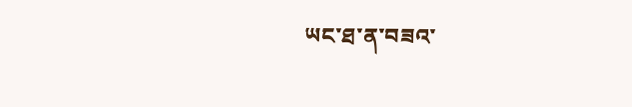ཡང་ཐ་ན་བཟའ་